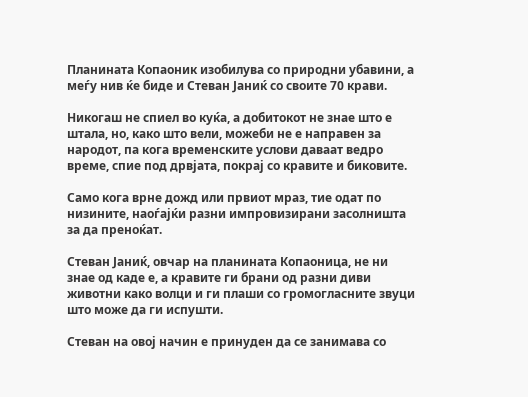Планината Копаоник изобилува со природни убавини, а меѓу нив ќе биде и Стеван Јаниќ со своите 70 крави.

Никогаш не спиел во куќа, а добитокот не знае што е штала, но, како што вели, можеби не е направен за народот, па кога временските услови даваат ведро време, спие под дрвјата, покрај со кравите и биковите.

Само кога врне дожд или првиот мраз, тие одат по низините, наоѓајќи разни импровизирани засолништа за да преноќат.

Стеван Јаниќ, овчар на планината Копаоница, не ни знае од каде е, а кравите ги брани од разни диви животни како волци и ги плаши со громогласните звуци што може да ги испушти.

Стеван на овој начин е принуден да се занимава со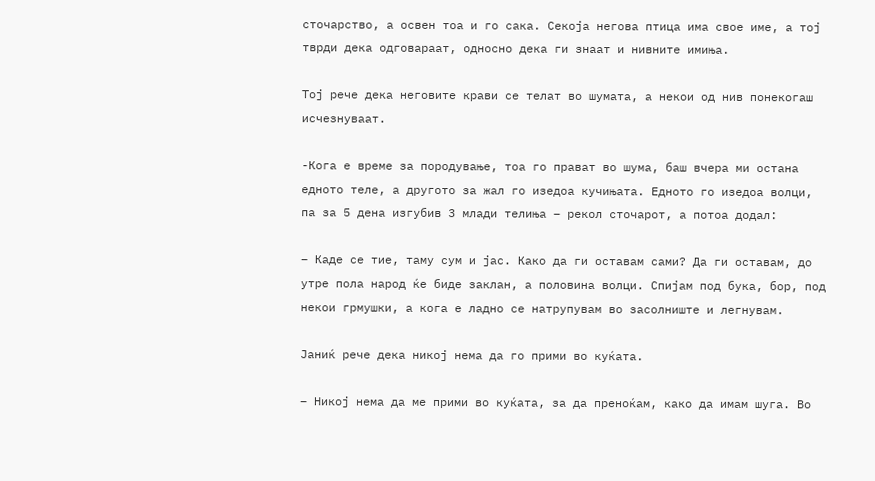сточарство, а освен тоа и го сака. Секоја негова птица има свое име, а тој тврди дека одговараат, односно дека ги знаат и нивните имиња.

Тој рече дека неговите крави се телат во шумата, а некои од нив понекогаш исчезнуваат.

-Кога е време за породување, тоа го прават во шума, баш вчера ми остана едното теле, а другото за жал го изедоа кучињата. Едното го изедоа волци, па за 5 дена изгубив 3 млади телиња – рекол сточарот, а потоа додал:

– Каде се тие, таму сум и јас. Како да ги оставам сами? Да ги оставам, до утре пола народ ќе биде заклан, а половина волци. Спијам под бука, бор, под некои грмушки, а кога е ладно се натрупувам во засолниште и легнувам.

Јаниќ рече дека никој нема да го прими во куќата.

– Никој нема да ме прими во куќата, за да преноќам, како да имам шуга. Во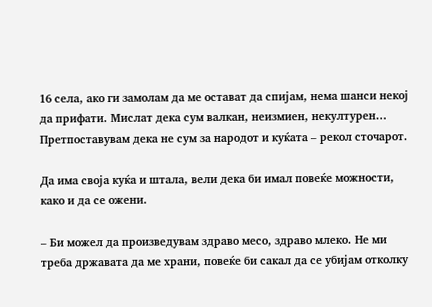16 села, ако ги замолам да ме остават да спијам, нема шанси некој да прифати. Мислат дека сум валкан, неизмиен, некултурен… Претпоставувам дека не сум за народот и куќата – рекол сточарот.

Да има своја куќа и штала, вели дека би имал повеќе можности, како и да се ожени.

– Би можел да произведувам здраво месо, здраво млеко. Не ми треба државата да ме храни, повеќе би сакал да се убијам отколку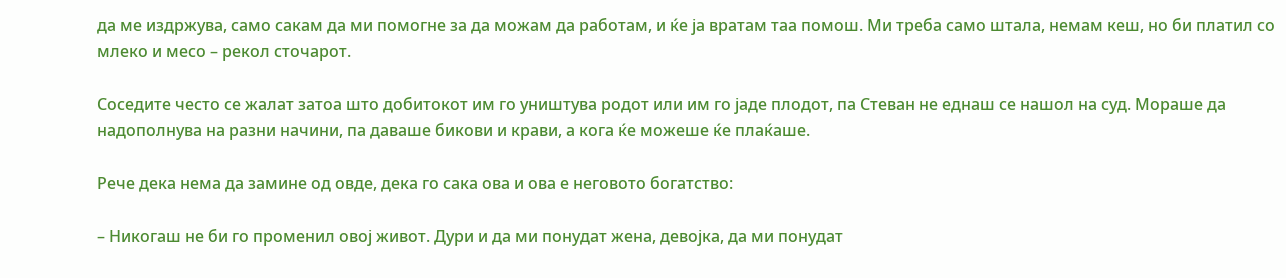да ме издржува, само сакам да ми помогне за да можам да работам, и ќе ја вратам таа помош. Ми треба само штала, немам кеш, но би платил со млеко и месо – рекол сточарот.

Соседите често се жалат затоа што добитокот им го уништува родот или им го јаде плодот, па Стеван не еднаш се нашол на суд. Мораше да надополнува на разни начини, па даваше бикови и крави, а кога ќе можеше ќе плаќаше.

Рече дека нема да замине од овде, дека го сака ова и ова е неговото богатство:

– Никогаш не би го променил овој живот. Дури и да ми понудат жена, девојка, да ми понудат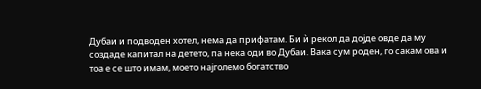Дубаи и подводен хотел, нема да прифатам. Би ѝ рекол да дојде овде да му создаде капитал на детето, па нека оди во Дубаи. Вака сум роден, го сакам ова и тоа е се што имам, моето најголемо богатство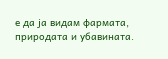е да ја видам фармата, природата и убавината.